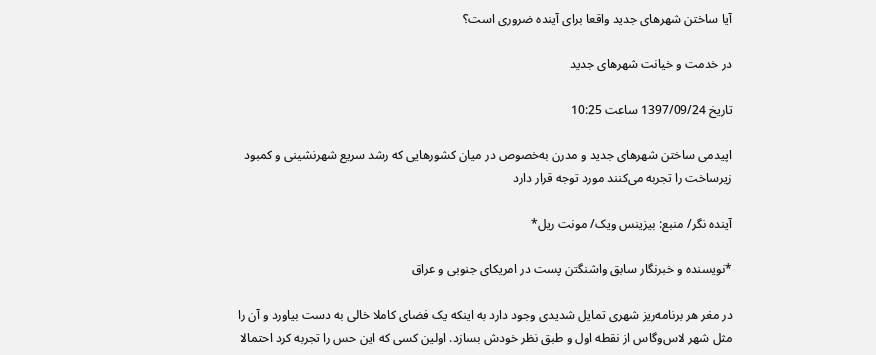آیا ساختن شهرهای جدید واقعا برای آینده ضروری است؟

در خدمت و خیانت شهرهای جدید

تاریخ 1397/09/24 ساعت 10:25

اپیدمی ساختن شهرهای جدید و مدرن به‌خصوص در میان کشورهایی که رشد سریع شهرنشینی و کمبود زیرساخت را تجربه می‌کنند مورد توجه قرار دارد

آینده نگر/ منبع: بیزینس ویک/ مونت ریل*

*نویسنده و خبرنگار سابق واشنگتن پست در امریکای جنوبی و عراق

در مغر هر برنامه‌ریز شهری تمایل شدیدی وجود دارد به اینکه یک فضای کاملا خالی به دست بیاورد و آن را مثل شهر لاس‌وگاس از نقطه اول و طبق نظر خودش بسازد. اولین کسی که این حس را تجربه کرد احتمالا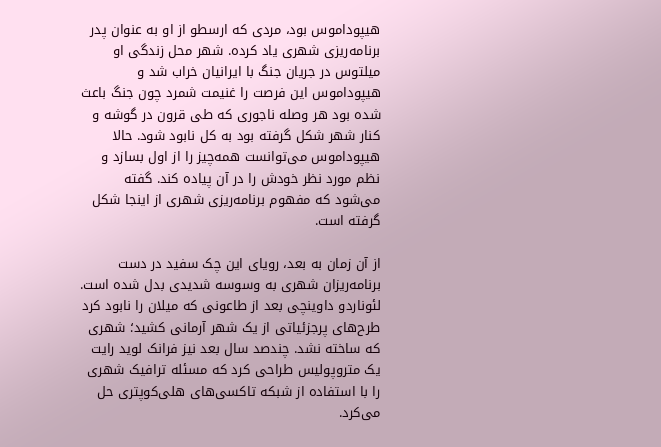هیپوداموس بود، مردی که ارسطو از او به عنوان پدر برنامه‌ریزی شهری یاد کرده. شهر محل زندگی او میلتوس در جریان جنگ با ایرانیان خراب شد و هیپوداموس این فرصت را غنیمت شمرد چون جنگ باعث شده بود هر وصله ناجوری که طی قرون در گوشه و کنار شهر شکل گرفته بود به کل نابود شود. حالا هیپوداموس می‌توانست همه‌چیز را از اول بسازد و نظم مورد نظر خودش را در آن پیاده کند. گفته می‌شود که مفهوم برنامه‌ریزی شهری از اینجا شکل گرفته است.

از آن زمان به بعد، رویای این چک سفید در دست برنامه‌ریزان شهری به وسوسه شدیدی بدل شده است. لئوناردو داوینچی بعد از طاعونی که میلان را نابود کرد طرح‌های پرجزئیاتی از یک شهر آرمانی کشید؛ شهری که ساخته نشد. چندصد سال بعد نیز فرانک لوید رایت یک متروپولیس طراحی کرد که مسئله ترافیک شهری را با استفاده از شبکه تاکسی‌های هلی‌کوپتری حل می‌کرد.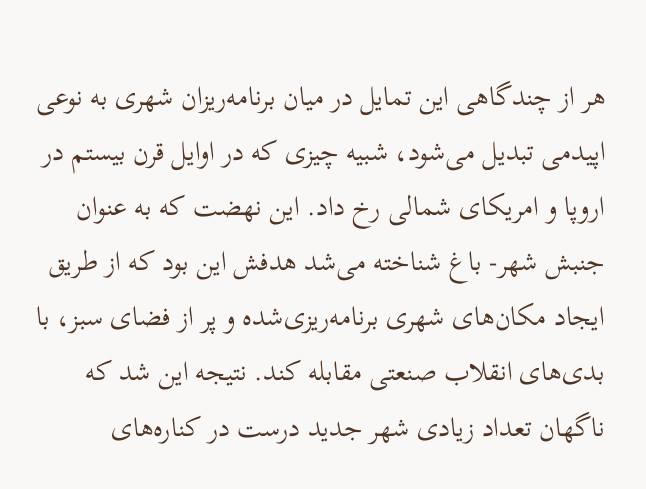هر از چندگاهی این تمایل در میان برنامه‌ریزان شهری به نوعی اپیدمی تبدیل می‌شود، شبیه چیزی که در اوایل قرن بیستم در اروپا و امریکای شمالی رخ داد. این نهضت که به عنوان جنبش شهر- باغ شناخته می‌شد هدفش این بود که از طریق ایجاد مکان‌های شهری برنامه‌ریزی‌شده و پر از فضای سبز، با بدی‌های انقلاب صنعتی مقابله کند. نتیجه این شد که ناگهان تعداد زیادی شهر جدید درست در کناره‌های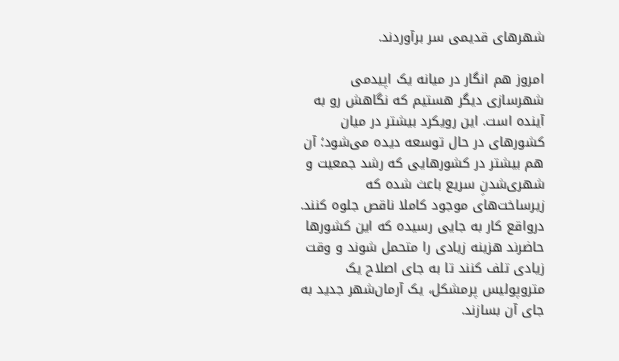شهرهای قدیمی سر برآوردند.

امروز هم انگار در میانه یک اپیدمی شهرسازی دیگر هستیم که نگاهش رو به آینده است. این رویکرد بیشتر در میان کشورهای در حال توسعه دیده می‌شود؛ آن هم بیشتر در کشورهایی که رشد جمعیت و شهری‌شدنِ سریع باعث شده که زیرساخت‌های موجود کاملا ناقص جلوه کنند. درواقع کار به جایی رسیده که این کشورها حاضرند هزینه زیادی را متحمل شوند و وقت زیادی تلف کنند تا به جای اصلاح یک متروپولیس پرمشکل، یک آرمان‌شهر جدید به جای آن بسازند.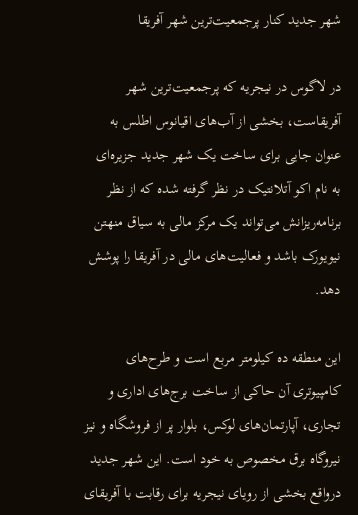شهر جدید کنار پرجمعیت‌ترین شهر آفریقا

در لاگوس در نیجریه که پرجمعیت‌ترین شهر آفریقاست، بخشی از آب‌های اقیانوس اطلس به عنوان جایی برای ساخت یک شهر جدید جزیره‌ای به نام اکو آتلانتیک در نظر گرفته شده که از نظر برنامه‌ریزانش می‌تواند یک مرکز مالی به سیاق منهتن نیویورک باشد و فعالیت‌های مالی در آفریقا را پوشش دهد.

این منطقه ده کیلومتر مربع است و طرح‌های کامپیوتری آن حاکی از ساخت برج‌های اداری و تجاری، آپارتمان‌های لوکس، بلوار پر از فروشگاه و نیز نیروگاه برق مخصوص به خود است. این شهر جدید درواقع بخشی از رویای نیجریه برای رقابت با آفریقای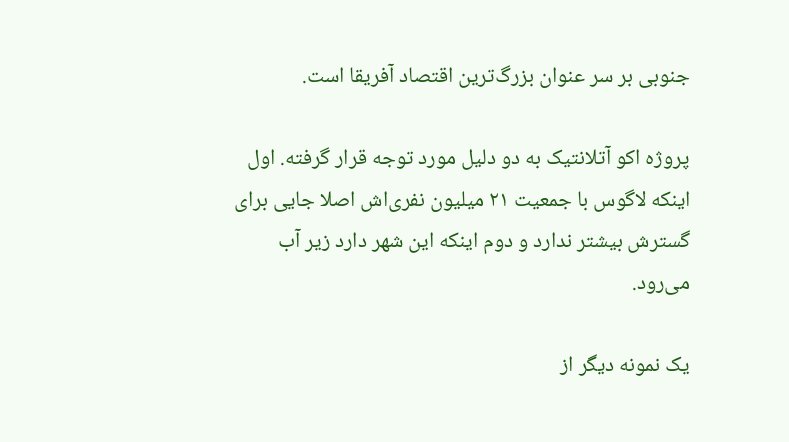جنوبی بر سر عنوان بزرگ‌ترین اقتصاد آفریقا است.

پروژه اکو آتلانتیک به دو دلیل مورد توجه قرار گرفته. اول اینکه لاگوس با جمعیت ۲۱ میلیون نفری‌اش اصلا جایی برای گسترش بیشتر ندارد و دوم اینکه این شهر دارد زیر آب می‌رود.

یک نمونه دیگر از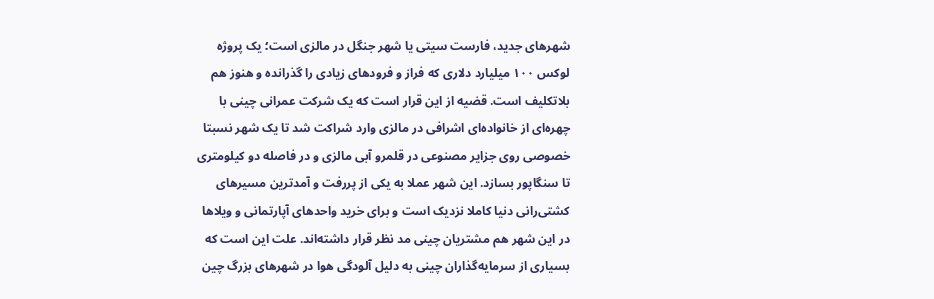شهرهای جدید، فارست سیتی یا شهر جنگل در مالزی است؛ یک پروژه لوکس ۱۰۰ میلیارد دلاری که فراز و فرودهای زیادی را گذرانده و هنوز هم بلاتکلیف است. قضیه از این قرار است که یک شرکت عمرانی چینی با چهره‌ای از خانواده‌ای اشرافی در مالزی وارد شراکت شد تا یک شهر نسبتا خصوصی روی جزایر مصنوعی در قلمرو آبی مالزی و در فاصله دو کیلومتری تا سنگاپور بسازد. این شهر عملا به یکی از پررفت و آمدترین مسیرهای کشتی‌رانی دنیا کاملا نزدیک است و برای خرید واحدهای آپارتمانی و ویلاها در این شهر هم مشتریان چینی مد نظر قرار داشته‌اند. علت این است که بسیاری از سرمایه‌گذاران چینی به دلیل آلودگی هوا در شهرهای بزرگ چین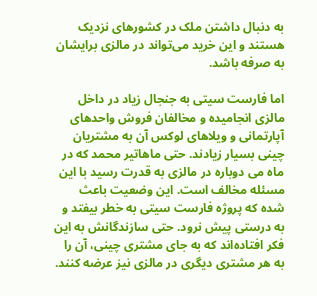به دنبال داشتن ملک در کشورهای نزدیک هستند و این خرید می‌تواند در مالزی برایشان به صرفه باشد.

اما فارست سیتی به جنجال زیاد در داخل مالزی انجامیده و مخالفان فروش واحدهای آپارتمانی و ویلاهای لوکس آن به مشتریان چینی بسیار زیادند. حتی ماهاتیر محمد که در ماه می دوباره در مالزی به قدرت رسید با این مسئله مخالف است. این وضعیت باعث شده که پروژه فارست سیتی به خطر بیفتد و به درستی پیش نرود. حتی سازندگانش به این فکر افتاده‌اند که به جای مشتری چینی، آن را به هر مشتری دیگری در مالزی نیز عرضه کنند.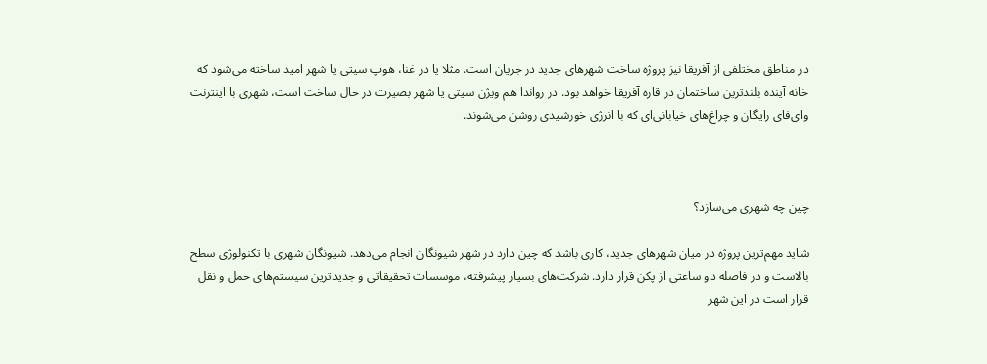در مناطق مختلفی از آفریقا نیز پروژه ساخت شهرهای جدید در جریان است. مثلا یا در غنا، هوپ سیتی یا شهر امید ساخته می‌شود که خانه آینده بلندترین ساختمان در قاره آفریقا خواهد بود. در رواندا هم ویژن سیتی یا شهر بصیرت در حال ساخت است، شهری با اینترنت وای‌فای رایگان و چراغ‌های خیابانی‌ای که با انرژی خورشیدی روشن می‌شوند.



چین چه شهری می‌سازد؟

شاید مهم‌ترین پروژه در میان شهرهای جدید، کاری باشد که چین دارد در شهر شیونگان انجام می‌دهد. شیونگان شهری با تکنولوژی سطح بالاست و در فاصله دو ساعتی از پکن قرار دارد. شرکت‌های بسیار پیشرفته، موسسات تحقیقاتی و جدیدترین سیستم‌های حمل و نقل قرار است در این شهر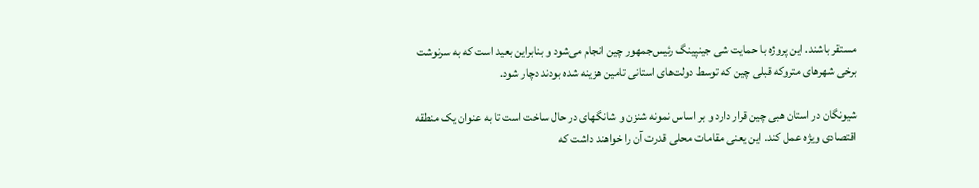مستقر باشند. این پروژه با حمایت شی جینپینگ رئیس‌جمهور چین انجام می‌شود و بنابراین بعید است که به سرنوشت برخی شهرهای متروکه قبلی چین که توسط دولت‌های استانی تامین هزینه شده بودند دچار شود.

شیونگان در استان هبی چین قرار دارد و بر اساس نمونه شنزن و شانگهای در حال ساخت است تا به عنوان یک منطقه اقتصادی ویژه عمل کند. این یعنی مقامات محلی قدرت آن را خواهند داشت که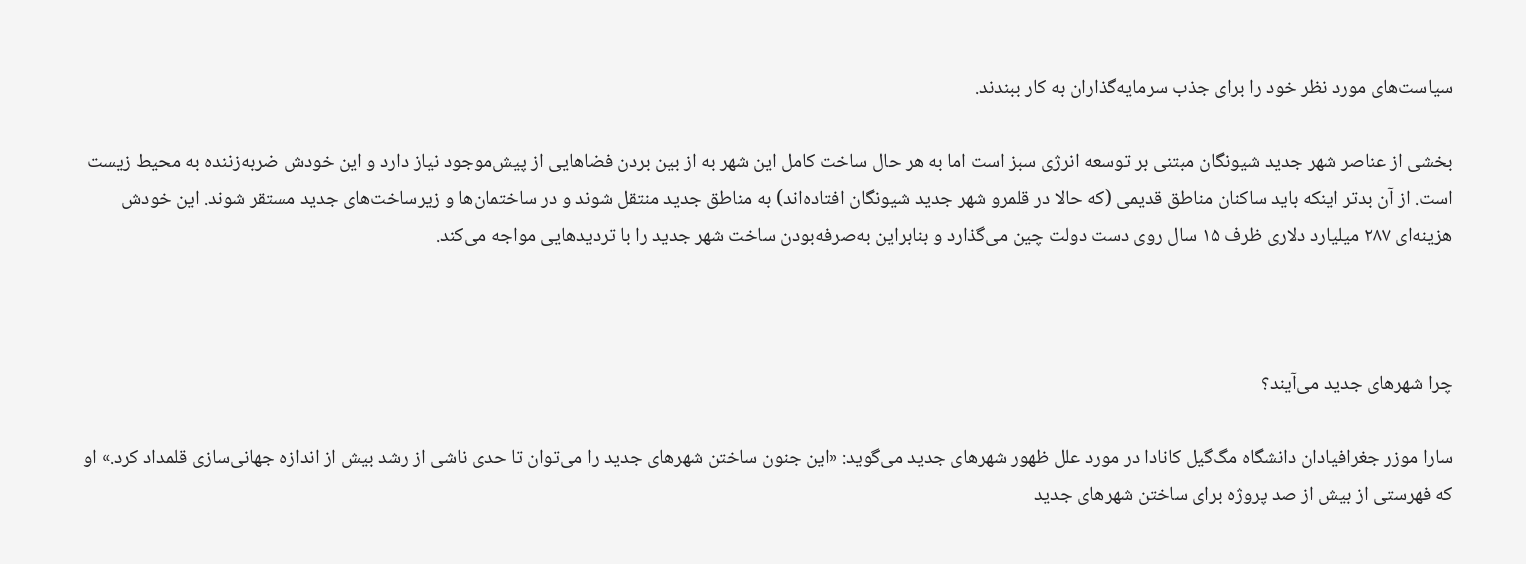سیاست‌های مورد نظر خود را برای جذب سرمایه‌گذاران به کار ببندند.

بخشی از عناصر شهر جدید شیونگان مبتنی بر توسعه انرژی سبز است اما به هر حال ساخت کامل این شهر به از بین بردن فضاهایی از پیش‌موجود نیاز دارد و این خودش ضربه‌زننده به محیط زیست است. از آن بدتر اینکه باید ساکنان مناطق قدیمی (که حالا در قلمرو شهر جدید شیونگان افتاده‌اند) به مناطق جدید منتقل شوند و در ساختمان‌ها و زیرساخت‌های جدید مستقر شوند. این خودش هزینه‌ای ۲۸۷ میلیارد دلاری ظرف ۱۵ سال روی دست دولت چین می‌گذارد و بنابراین به‌صرفه‌بودن ساخت شهر جدید را با تردیدهایی مواجه می‌کند.



چرا شهرهای جدید می‌آیند؟

سارا موزر جغرافیادان دانشگاه مگ‌گیل کانادا در مورد علل ظهور شهرهای جدید می‌گوید: «این جنون ساختن شهرهای جدید را می‌توان تا حدی ناشی از رشد بیش از اندازه جهانی‌سازی قلمداد کرد.» او که فهرستی از بیش از صد پروژه برای ساختن شهرهای جدید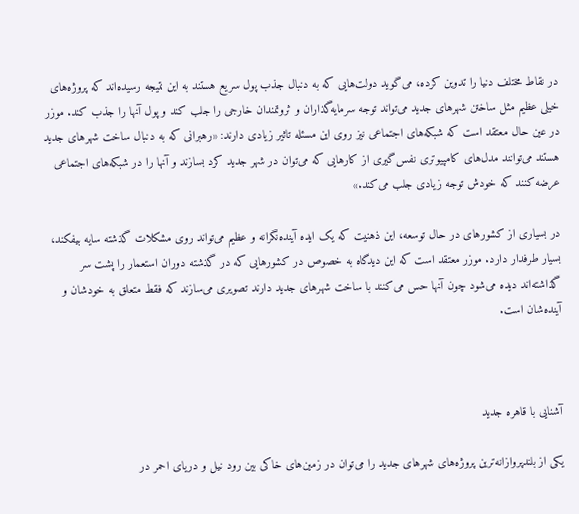در نقاط مختلف دنیا را تدوین کرده، می‌گوید دولت‌هایی که به دنبال جذب پول سریع هستند به این نتیجه رسیده‌اند که پروژه‌های خیلی عظیم مثل ساختن شهرهای جدید می‌تواند توجه سرمایه‌گذاران و ثروتمندان خارجی را جلب کند و پول آنها را جذب کند. موزر در عین حال معتقد است که شبکه‌های اجتماعی نیز روی این مسئله تاثیر زیادی دارند: «رهبرانی که به دنبال ساخت شهرهای جدید هستند می‌توانند مدل‌های کامپیوتری نفس‌گیری از کارهایی که می‌توان در شهر جدید کرد بسازند و آنها را در شبکه‌های اجتماعی عرضه کنند که خودش توجه زیادی جلب می‌کند.»

در بسیاری از کشورهای در حال توسعه، این ذهنیت که یک ایده آینده‌نگرانه و عظیم می‌تواند روی مشکلات گذشته سایه بیفکند، بسیار طرفدار دارد. موزر معتقد است که این دیدگاه به خصوص در کشورهایی که در گذشته دوران استعمار را پشت سر گذاشته‌اند دیده می‌شود چون آنها حس می‌کنند با ساخت شهرهای جدید دارند تصویری می‌سازند که فقط متعلق به خودشان و آینده‌شان است.



آشنایی با قاهره جدید

یکی از بلندپروازانه‌ترین پروژه‌های شهرهای جدید را می‌توان در زمین‌های خاکی بین رود نیل و دریای احمر در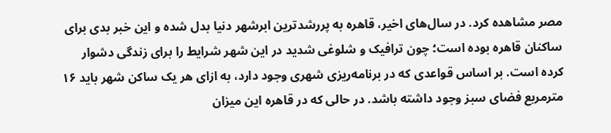مصر مشاهده کرد. در سال‌های اخیر، قاهره به پررشدترین ابرشهر دنیا بدل شده و این خبر بدی برای ساکنان قاهره بوده است؛ چون ترافیک و شلوغی شدید در این شهر شرایط را برای زندگی دشوار کرده است. بر اساس قواعدی که در برنامه‌ریزی شهری وجود دارد، به ازای هر یک ساکن شهر باید ۱۶ مترمربع فضای سبز وجود داشته باشد. در حالی که در قاهره این میزان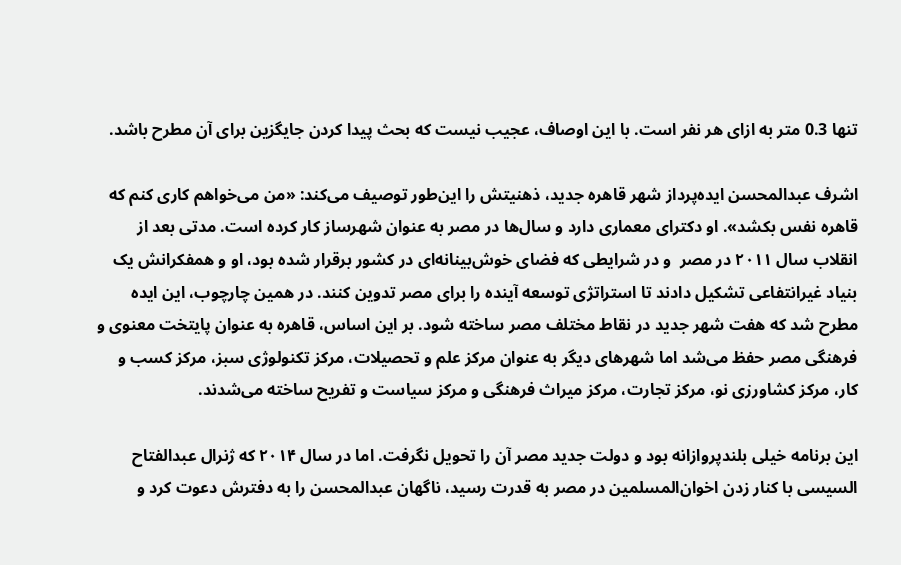تنها 0.3 متر به ازای هر نفر است. با این اوصاف، عجیب نیست که بحث پیدا کردن جایگزین برای آن مطرح باشد.

اشرف عبدالمحسن ایده‌پرداز شهر قاهره جدید، ذهنیتش را این‌طور توصیف می‌کند: «من می‌خواهم کاری کنم که قاهره نفس بکشد». او دکترای معماری دارد و سال‌ها در مصر به عنوان شهرساز کار کرده است. مدتی بعد از انقلاب سال ۲۰۱۱ در مصر  و در شرایطی که فضای خوش‌بینانه‌ای در کشور برقرار شده بود، او و همفکرانش یک بنیاد غیرانتفاعی تشکیل دادند تا استراتژی توسعه آینده را برای مصر تدوین کنند. در همین چارچوب، این ایده مطرح شد که هفت شهر جدید در نقاط مختلف مصر ساخته شود. بر این اساس، قاهره به عنوان پایتخت معنوی و فرهنگی مصر حفظ می‌شد اما شهرهای دیگر به عنوان مرکز علم و تحصیلات، مرکز تکنولوژی سبز، مرکز کسب و کار، مرکز کشاورزی نو، مرکز تجارت، مرکز میراث فرهنگی و مرکز سیاست و تفریح ساخته می‌شدند.

این برنامه خیلی بلندپروازانه بود و دولت جدید مصر آن را تحویل نگرفت. اما در سال ۲۰۱۴ که ژنرال عبدالفتاح السیسی با کنار زدن اخوان‌المسلمین در مصر به قدرت رسید، ناگهان عبدالمحسن را به دفترش دعوت کرد و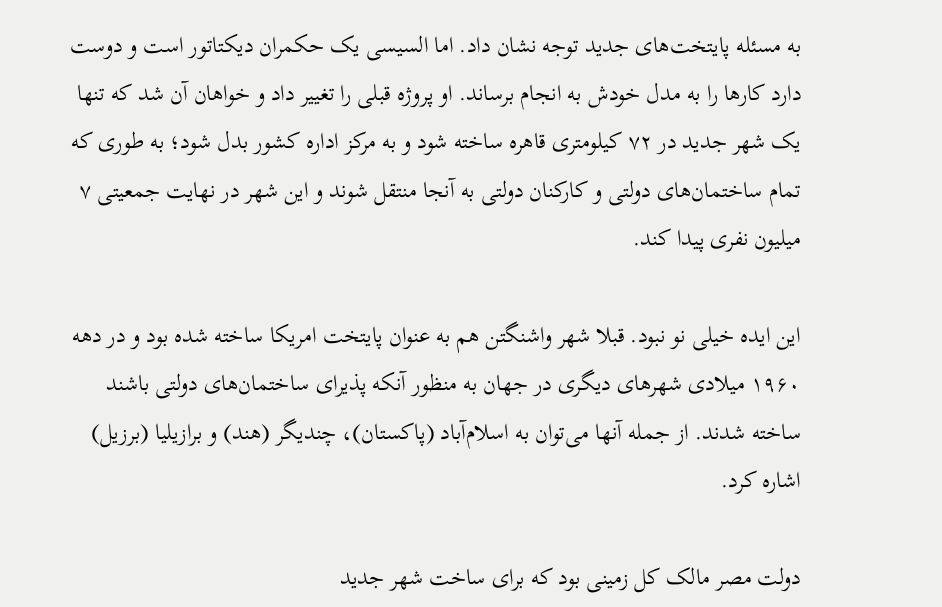به مسئله پایتخت‌های جدید توجه نشان داد. اما السیسی یک حکمران دیکتاتور است و دوست دارد کارها را به مدل خودش به انجام برساند. او پروژه قبلی را تغییر داد و خواهان آن شد که تنها یک شهر جدید در ۷۲ کیلومتری قاهره ساخته شود و به مرکز اداره کشور بدل شود؛ به طوری که تمام ساختمان‌های دولتی و کارکنان دولتی به آنجا منتقل شوند و این شهر در نهایت جمعیتی ۷ میلیون نفری پیدا کند.

این ایده خیلی نو نبود. قبلا شهر واشنگتن هم به عنوان پایتخت امریکا ساخته شده بود و در دهه ۱۹۶۰ میلادی شهرهای دیگری در جهان به منظور آنکه پذیرای ساختمان‌های دولتی باشند ساخته شدند. از جمله آنها می‌توان به اسلام‌آباد (پاکستان)، چندیگر (هند) و برازیلیا (برزیل) اشاره کرد.

دولت مصر مالک کل زمینی بود که برای ساخت شهر جدید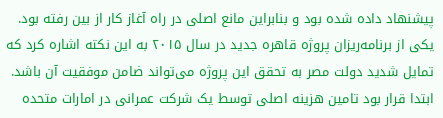پیشنهاد داده شده بود و بنابراین مانع اصلی در راه آغاز کار از بین رفته بود. یکی از برنامه‌ریزان پروژه قاهره جدید در سال ۲۰۱۵ به این نکته اشاره کرد که تمایل شدید دولت مصر به تحقق این پروژه می‌تواند ضامن موفقیت آن باشد. ابتدا قرار بود تامین هزینه اصلی توسط یک شرکت عمرانی در امارات متحده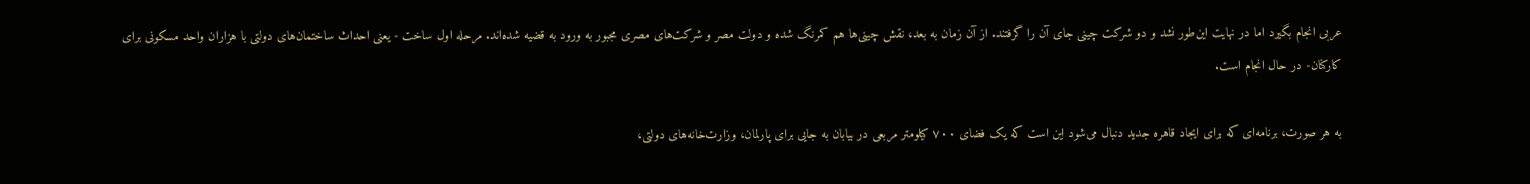عربی انجام بگیرد اما در نهایت این‌طور نشد و دو شرکت چینی جای آن را گرفتند. از آن زمان به بعد، نقش چینی‌ها هم کمرنگ شده و دولت مصر و شرکت‌های مصری مجبور به ورود به قضیه شده‌اند. مرحله اول ساخت - یعنی احداث ساختمان‌های دولتی با هزاران واحد مسکونی برای کارکنان- در حال انجام است.

به هر صورت، برنامه‌ای که برای ایجاد قاهره جدید دنبال می‌شود این است که یک فضای ۷۰۰ کیلومتر مربعی در بیابان به جایی برای پارلمان، وزارت‌خانه‌های دولتی،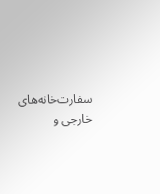سفارت‌خانه‌های خارجی و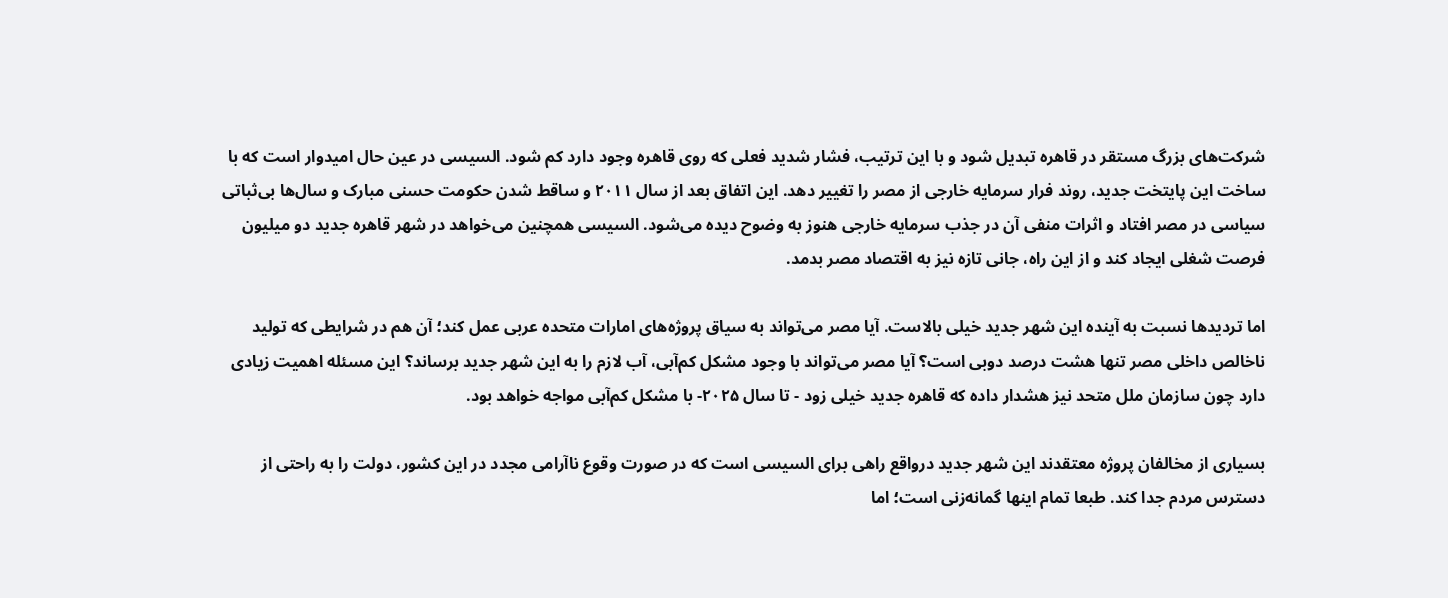شرکت‌های بزرگ مستقر در قاهره تبدیل شود و با این ترتیب، فشار شدید فعلی که روی قاهره وجود دارد کم شود. السیسی در عین حال امیدوار است که با ساخت این پایتخت جدید، روند فرار سرمایه خارجی از مصر را تغییر دهد. این اتفاق بعد از سال ۲۰۱۱ و ساقط شدن حکومت حسنی مبارک و سال‌ها بی‌ثباتی سیاسی در مصر افتاد و اثرات منفی آن در جذب سرمایه خارجی هنوز به وضوح دیده می‌شود. السیسی همچنین می‌خواهد در شهر قاهره جدید دو میلیون فرصت شغلی ایجاد کند و از این راه، جانی تازه نیز به اقتصاد مصر بدمد.

اما تردیدها نسبت به آینده این شهر جدید خیلی بالاست. آیا مصر می‌تواند به سیاق پروژه‌های امارات متحده عربی عمل کند؛ آن هم در شرایطی که تولید ناخالص داخلی مصر تنها هشت درصد دوبی است؟ آیا مصر می‌تواند با وجود مشکل کم‌آبی، آب لازم را به این شهر جدید برساند؟ این مسئله اهمیت زیادی دارد چون سازمان ملل متحد نیز هشدار داده که قاهره جدید خیلی زود - تا سال ۲۰۲۵- با مشکل کم‌آبی مواجه خواهد بود.

بسیاری از مخالفان پروژه معتقدند این شهر جدید درواقع راهی برای السیسی است که در صورت وقوع ناآرامی‌ مجدد در این کشور، دولت را به راحتی از دسترس مردم جدا کند. طبعا تمام اینها گمانه‌زنی است؛ اما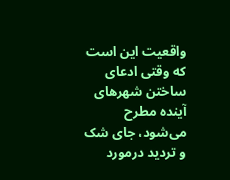واقعیت این است که وقتی ادعای ساختن شهرهای آینده مطرح می‌شود، جای شک و تردید درمورد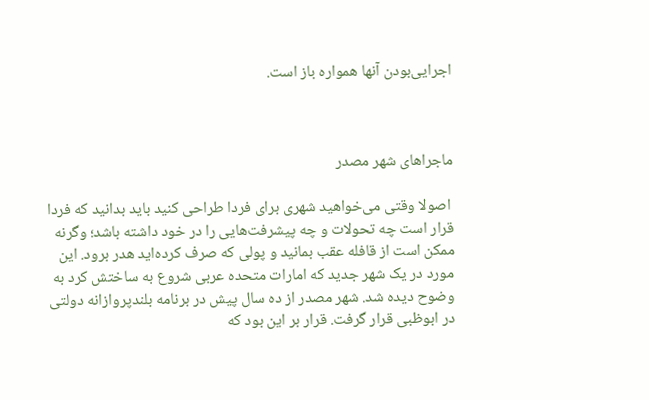اجرایی‌بودن آنها همواره باز است.



ماجراهای شهر مصدر

 اصولا وقتی می‌خواهید شهری برای فردا طراحی کنید باید بدانید که فردا قرار است چه تحولات و چه پیشرفت‌هایی را در خود داشته باشد؛ وگرنه ممکن است از قافله عقب بمانید و پولی که صرف کرده‌اید هدر برود. این مورد در یک شهر جدید که امارات متحده عربی شروع به ساختش کرد به وضوح دیده شد. شهر مصدر از ده سال پیش در برنامه بلندپروازانه دولتی در ابوظبی قرار گرفت. قرار بر این بود که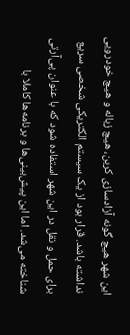این شهر هیچ گونه آزادسازی کربن، هیچ زباله و هیچ خودرویی نداشته باشد. قرار بود از یک سیستم الکتریکی شخصی سریع برای حمل و نقل در این شهر استفاده شود که با عنوان پی‌آرتی شناخته می‌شد. اما این پیش‌بینی‌ها و برنامه‌ها کاملا با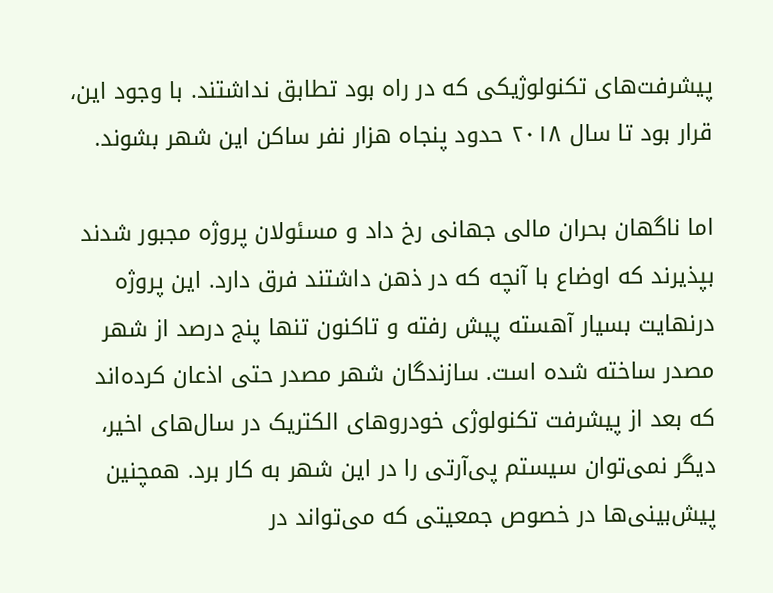پیشرفت‌های تکنولوژیکی که در راه بود تطابق نداشتند. با وجود این، قرار بود تا سال ۲۰۱۸ حدود پنجاه هزار نفر ساکن این شهر بشوند.

اما ناگهان بحران مالی جهانی رخ داد و مسئولان پروژه مجبور شدند بپذیرند که اوضاع با آنچه که در ذهن داشتند فرق دارد. این پروژه درنهایت بسیار آهسته پیش رفته و تاکنون تنها پنج درصد از شهر مصدر ساخته شده است. سازندگان شهر مصدر حتی اذعان کرده‌اند که بعد از پیشرفت تکنولوژی خودروهای الکتریک در سال‌های اخیر، دیگر نمی‌توان سیستم پی‌آرتی را در این شهر به کار برد. همچنین پیش‌بینی‌ها در خصوص جمعیتی که می‌تواند در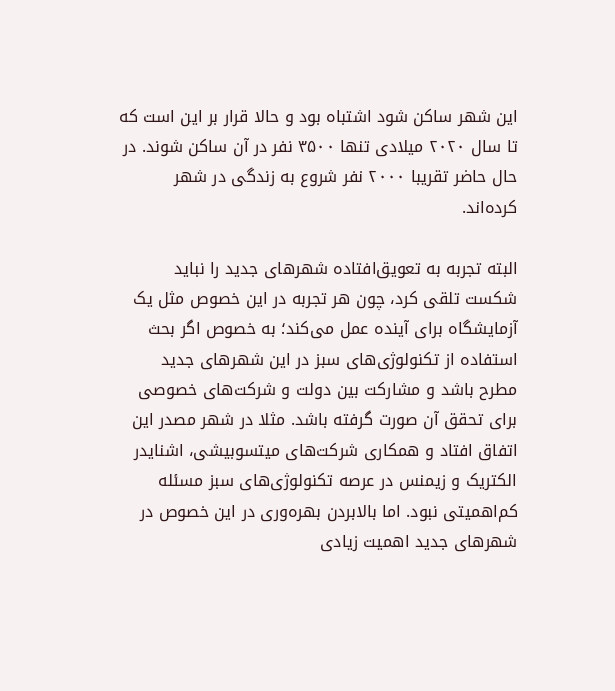این شهر ساکن شود اشتباه بود و حالا قرار بر این است که تا سال ۲۰۲۰ میلادی تنها ۳۵۰۰ نفر در آن ساکن شوند. در حال حاضر تقریبا ۲۰۰۰ نفر شروع به زندگی در شهر کرده‌اند.

البته تجربه به تعویق‌افتاده شهرهای جدید را نباید شکست تلقی کرد، چون هر تجربه در این خصوص مثل یک آزمایشگاه برای آینده عمل می‌کند؛ به خصوص اگر بحث استفاده از تکنولوژی‌های سبز در این شهرهای جدید مطرح باشد و مشارکت بین دولت و شرکت‌های خصوصی برای تحقق آن صورت گرفته باشد. مثلا در شهر مصدر این اتفاق افتاد و همکاری شرکت‌های میتسوبیشی، اشنایدر الکتریک و زیمنس در عرصه تکنولوژی‌های سبز مسئله کم‌اهمیتی نبود. اما بالابردن بهره‌وری در این خصوص در شهرهای جدید اهمیت زیادی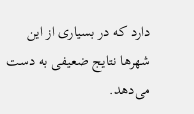دارد که در بسیاری از این شهرها نتایج ضعیفی به دست می‌دهد.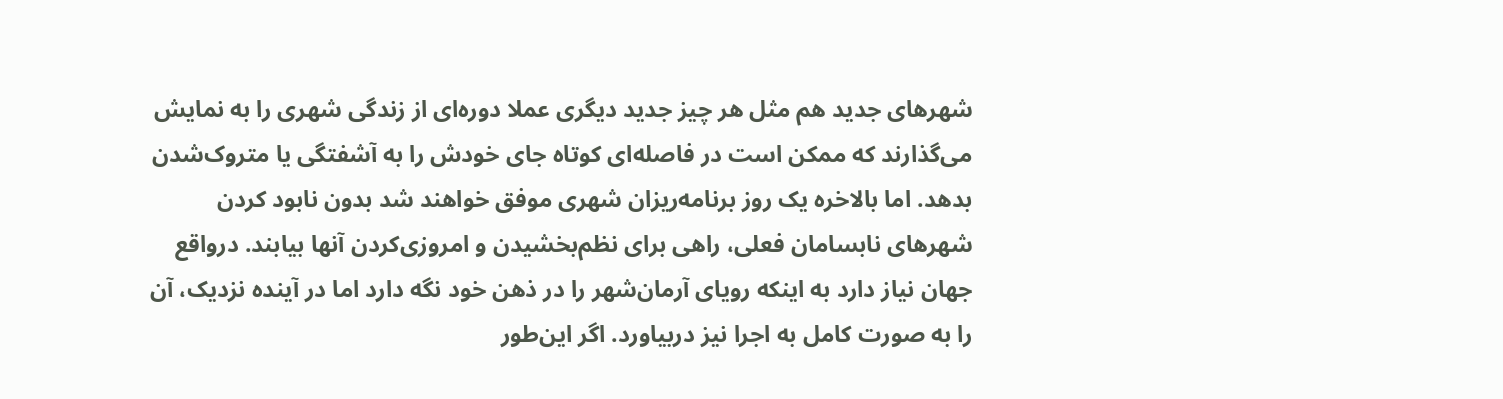شهرهای جدید هم مثل هر چیز جدید دیگری عملا دوره‌ای از زندگی شهری را به نمایش می‌گذارند که ممکن است در فاصله‌ای کوتاه جای خودش را به آشفتگی یا متروک‌شدن بدهد. اما بالاخره یک روز برنامه‌ریزان شهری موفق خواهند شد بدون نابود کردن شهرهای نابسامان فعلی، راهی برای نظم‌بخشیدن و امروزی‌کردن آنها بیابند. درواقع جهان نیاز دارد به اینکه رویای آرمان‌شهر را در ذهن خود نگه دارد اما در آینده نزدیک، آن را به صورت کامل به اجرا نیز دربیاورد. اگر این‌طور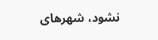نشود، شهرهای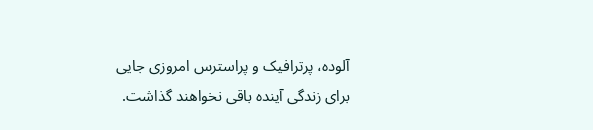آلوده،‌ پرترافیک و پراسترس امروزی جایی برای زندگی آینده باقی نخواهند گذاشت.